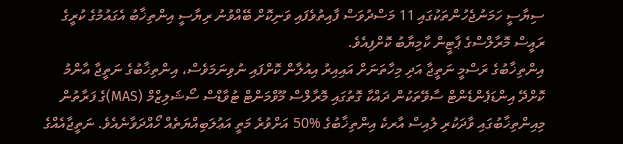ސިޔާސީ ހަމަނުޖެހުންތަކުގައި 11 މަސްދުވަސް ފާއިތުވެފައި ވަނިކޮށް ބޭއްވުނު ރިޔާސީ އިންތިޚާބު އެގައުމުގެ ކުރީގެ ރައީސް މޮރާލްސްގެ ޕާޓީން ކާމިޔާބު ކޮށްފިއެވެ.
އިންތިޚާބުގެ ރަސްމީ ނަތީޖާ އަދި މިހާތަނަށް އައިއިރު އިއުލާން ކޮށްފައި ނުވިނަމަވެސް، އިންތިޚާބުގެ ނަތީޖާ އާންމު ކޮށްދޭ އިންޑަޕެންޑެންޓް ސާވޭތަކުން ދައްކާ ގޮތުގައި މޮރާލްސް މޫވްމަންޓް ޓުވާޑްސް ސޯޝަލިޒްމް (MAS)ގެ ފަރާތުން މިއިންތިޚާބުގައި ވާދަކުރި ލުއިސް އާރކެ އިންތިޚާބުގެ %50 އަށްވުރެ މަތީ އަޢުލަބިއްޔަތެއް ހޯއްދަވާނެއެވެ. ނަތީޖާއެއްގެ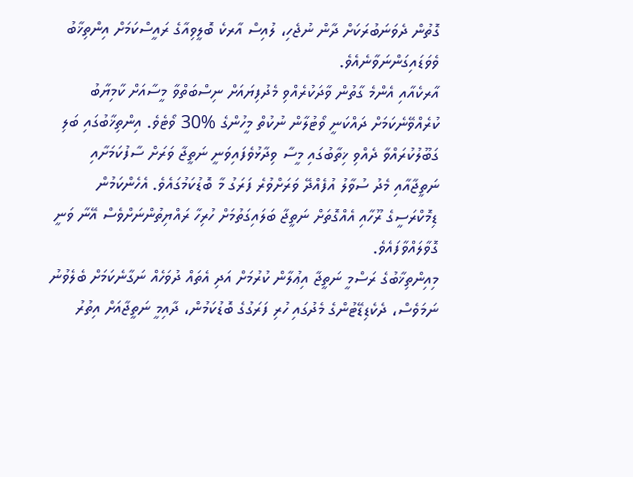ގޮތުން ދެވަނަބުރަކަށް ދާން ނުޖެހި، ލުއިސް އާރކެ ބޮލީވިއާގެ ރައީސްކަމަށް އިންތިޚާބު ވެވަޑައިގަންނަވާނެއެވެ.
އާރކެއާއި އެންމެ ގާތުން ވާދަކުރެއްވި މެދުފިޔައަށް ނިސްބަތްވާ މީސާއަށް ކާމިޔާބު ކުރެއްވޭނެކަމަށް ދައްކަނީ ވޯޓުލާން ނުކުތް މީހުންގެ %30 ވޯޓެވެ. އިންތިޚާބުގައި ބަލި ގަބޫލުކުރައްވާ ދެއްވި ޚިތާބުގައި މީސާ ވިދާޅުވެފައިވަނީ ނަތީޖާ ވަރަށް ސާފުކަމަށާއި ނަތީޖާއާއި މެދު ސުވާލު އުފެއްދޭ ވަރަށްވުރެ ފަރަގު މާ ބޮޑުކަމުގައެވެ. އެހެންކަމުން ޑިމޮކްރަސީގެ ރޫހާއި އެއްގޮތަށް ނަތީޖާ ބަލައިގަތުމަށް ހުރިހާ ރައްޔިތުންނަށްވެސް އޭނާ ވަނީ ގޮވާލައްވާފައެވެ.
މިއިންތިޚާބުގެ ރަސްމީ ނަތީޖާ އިޢުލާން ކުރުމަށް އަދި އެތައް ދުވަހެއް ނަގާނެކަމަށް ބެލެވުނު ނަމަވެސް، ދެކެޑިޑޭޓުންގެ މެދުގައި ހުރި ފަރަގުގެ ބޮޑުކަމުން، ދާއިމީ ނަތީޖާއަށް އިތުރު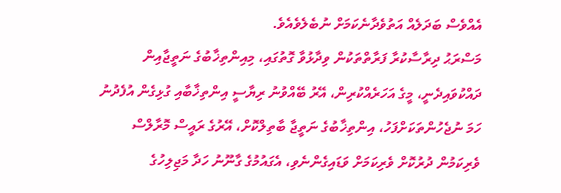އެއްވެސް ބަދަލެއް އަތުވެދާނެކަމަށް ނުބެލެވެއެވެ.
މަސްރަޙު ދިރާސާކުރާ ފަރާތްތަކުން ވިދާޅުވާ ގޮތުގައި، މިއިންތިޚާބުގެ ނަތީޖާއިން ދައްކުވައިދެނީ، މީގެ އަހަރެއްކުރިން، އޭރު ބޭއްވުނު ރިޔާސީ އިންތިޚާބާއި ގުޅިގެން އުފެދުނު ހަމަ ނުޖެހުންތަކަށްފަހު، އިންތިޚާބުގެ ނަތީޖާ ބާތިލްކޮށް، އޭރުގެ ރައީސް މޮރާލްސް ވެރިކަމުން ދުރުކޮށް ވެރިކަމަށް ވަޑައިގެންނެވި، އެގައުމުގެ ގާނޫނު ހަދާ މަޖިލިހުގެ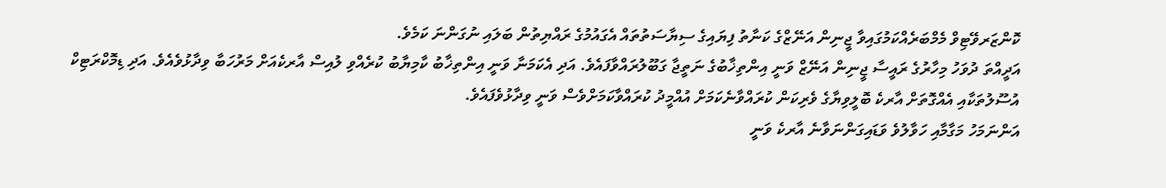ކޮންޒަރވޭޓިވް މެމްބަރެއްކަމުގައިވާ ޖީނިން އަނޭޒްގެ ކަނާތު ފިޔައިގެ ސިޔާސަތުތައް އެގައުމުގެ ރައްޔިތުން ބަލައި ނުގަންނަ ކަމެވެ.
އަދީއްތަ ދުވަހު މިހާރުގެ ރައީސާ ޖީނިން އަނޭޒް ވަނީ އިންތިޚާބުގެ ނަތީޖާ ގަބޫލުރައްވާފައެވެ. އަދި އެކަމަނާ ވަނީ އިންތިޚާބު ކާމިޔާބު ކުރެއްވި ލުއިސް އާރކެއަށް މަރުހަބާ ވިދާޅުވެއެވެ. އަދި ޑިމޮކްރަޓިކް އުސޫލުތަކާއި އެއްގޮތަށް އާރކެ ބޮލީވިޔާގެ ވެރިކަން ކުރައްވާނެކަމަށް އުއްމީދު ކުރައްވާކަމަށްވެސް ވަނީ ވިދާޅުވެފައެވެ.
އަންނަމަހު މަގާމާއި ހަވާލުވެ ވަޑައިގަންނަވާނެ އާރކެ ވަނީ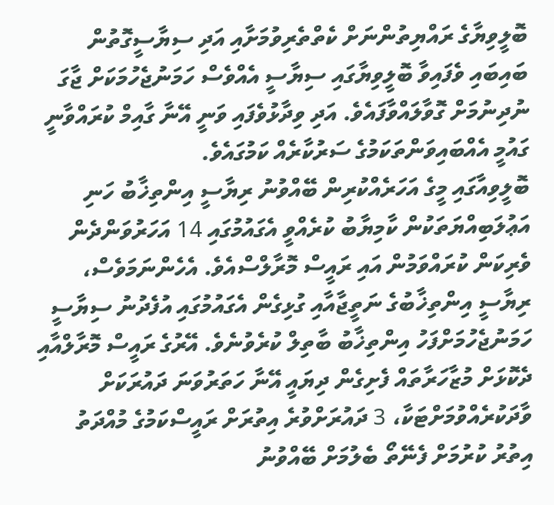ބޮލީވިޔާގެ ރައްޔިތުންނަށް ކެތްތެރިވުމަށާއި އަދި ސިޔާސީގޮތުން ބައިބައި ވެފައިވާ ބޮލީވިޔާގައި ސިޔާސީ އެއްވެސް ހަމަނުޖެހުމަކަށް ޖާގަ ނުދިނުމަށް ގޮވާލައްވާފައެވެ. އަދި ވިދާޅުވެފައި ވަނީ އޭނާ ގާއިމް ކުރައްވާނީ ގައުމީ އެއްބައިވަންތަކަމުގެ ސަރުކާރެއް ކަމުގައެވެ.
ބޮލީވިއާގައި މީގެ އަހަރެއްކުރިން ބޭއްވުނު ރިޔާސީ އިންތިޚާބު ހަނި އަޢުލަބިއްޔަތަކުން ކާމިޔާބު ކުރެއްވީ އެގައުމުގައި 14 އަހަރުވަންދެން ވެރިކަން ކުރައްވަމުން އައި ރައީސް މޮރާލްސްއެވެ. އެހެންނަމަވެސް، ރިޔާސީ އިންތިޚާބުގެ ނަތީޖާއާއި ގުޅިގެން އެގައުމުގައި އުފެދުނު ސިޔާސީ ހަމަނުޖެހުމަށްފަހު އިންތިޚާބު ބާތިލް ކުރެވުނެވެ. އޭރުގެ ރައީސް މޮރާލްއާއި ދެކޮޅަށް މުޒާހަރާތައް ފެށިގެން ދިޔައީ އޭނާ ހަތަރުވަނަ ދައުރަކަށް ވާދަކުރެއްވުމަށްޓަކާ، 3 ދައުރަށްވުރެ އިތުރަށް ރައީސްކަމުގެ މުއްދަތު އިތުރު ކުރުމަށް ފެނޭތޯ ބެލުމަށް ބޭއްވުނު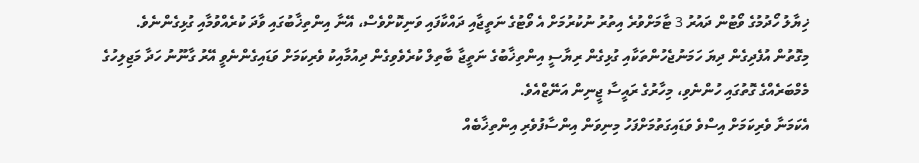ޚިޔާލު ހޯދުމުގެ ވޯޓުން ދައުރު 3 ޓާމަށްވުރެ އިތުރު ނުކުރުމަށް އެ ވޯޓުގެ ނަތީޖާއި ދައްކާފައި ވަނިކޮށްވެސް، އޭނާ އިންތިޚާބުގައި ވާދަ ކުރެއްވުމާއި ގުޅިގެންނެވެ.
މިގޮތުން އުފެދިގެން ދިޔަ ހަމަނުޖެހުންތަކާއި ގުޅިގެން ރިޔާސީ އިންތިޚާބުގެ ނަތީޖާ ބާތިލް ކުރެވެވިގެން ދިއުމާއިކު ވެރިކަމަށް ވަޑައިގެންނެވީ އޭރު ގާނޫނު ހަދާ މަޖިލިހުގެ މެމްބަރެއްގެ ގޮތުގައި ހުންނެވި، މިހާރުގެ ރައީސާ ޖީނިން އަނޭޒްއެވެ.
އެކަމަނާ ވެރިކަމަށް އިސްވެ ވަޑައިގަތުމަށްފަހު މިނިވަން އިންސާފުވެރި އިންތިޚާބެއް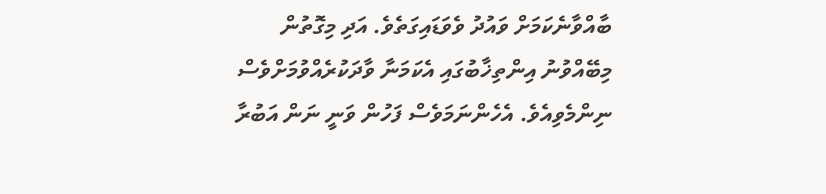ބާއްވާނެކަމަށް ވައުދު ވެވަޑައިގަތެވެ. އަދި މިގޮތުން މިބޭއްވުނު އިންތިޚާބުގައި އެކަމަނާ ވާދަކުރެއްވުމަށްވެސް ނިންމެވިއެވެ. އެހެންނަމަވެސް ފަހުން ވަނީ ނަން އަބުރާ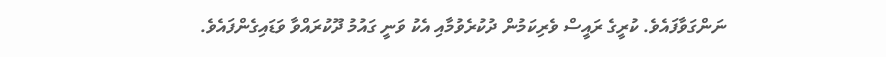ނަންގަވާފައެވެ. ކުރީގެ ރައީސް ވެރިކަމުން ދުކުރެވުމާއި އެކު ވަނީ ގައުމު ދޫކުރައްވާ ވަޑައިގެންފައެވެ.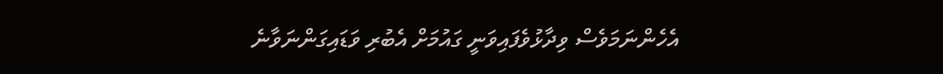އެހެންނަމަވެސް ވިދާޅުވެފައިވަނީ ގައުމަށް އެބުރި ވަޑައިގަންނަވާނެ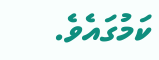ކަމުގައެވެ.